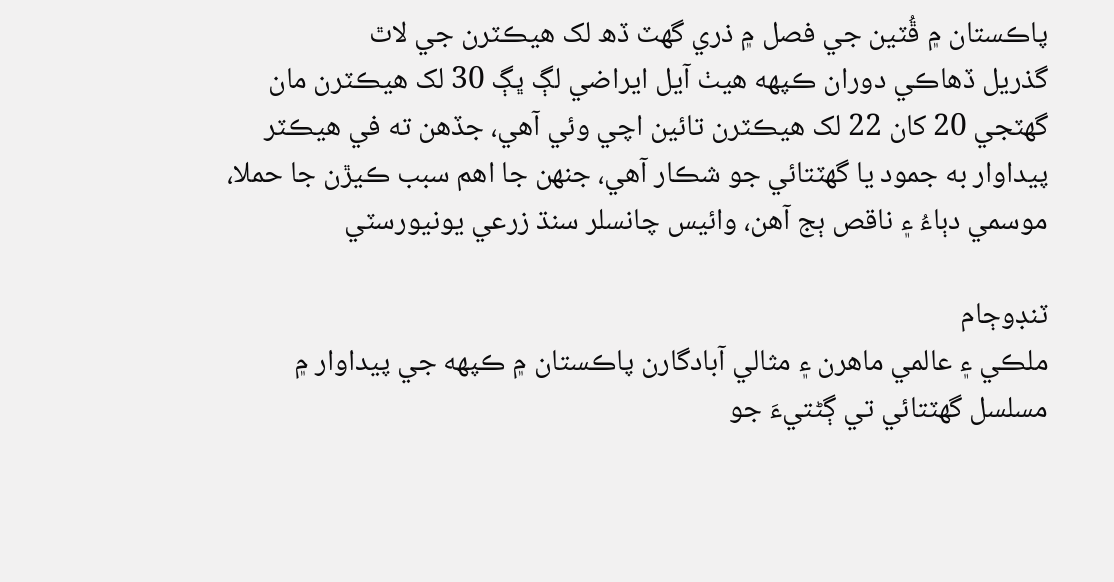پاڪستان ۾ ڦُٽين جي فصل ۾ ذري گھٽ ڏھ لک ھيڪٽرن جي لاٿ
گذريل ڏهاڪي دوران ڪپهه هيٺ آيل ايراضي لڳ ڀڳ 30 لک هيڪٽرن مان گهٽجي 20 کان 22 لک هيڪٽرن تائين اچي وئي آهي، جڏهن ته في هيڪٽر پيداوار به جمود يا گهٽتائي جو شڪار آهي، جنهن جا اهم سبب ڪيڙن جا حملا، موسمي دٻاءُ ۽ ناقص ٻج آهن، وائيس چانسلر سنڌ زرعي يونيورسٽي

ٽنڊوڄام
ملڪي ۽ عالمي ماهرن ۽ مثالي آبادگارن پاڪستان ۾ ڪپهه جي پيداوار ۾ مسلسل گهٽتائي تي ڳڻتيءَ جو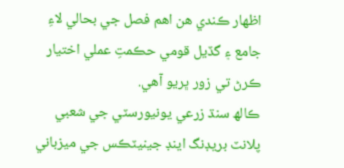اظهار ڪندي هن اهم فصل جي بحالي لاءِ جامع ۽ گڏيل قومي حڪمتِ عملي اختيار ڪرڻ تي زور ڀريو آهي.
ڪالھ سنڌ زرعي يونيورسٽي جي شعبي پلانٽ بريڊنگ اينڊ جينيٽڪس جي ميزباني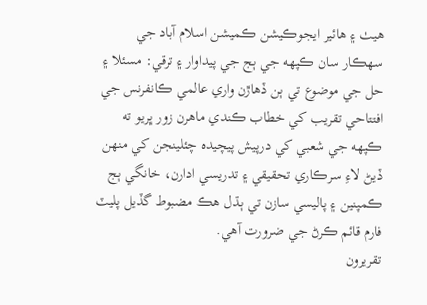ھيٺ ۽ ھائير ايجوڪيشن ڪميشن اسلام آباد جي سھڪار سان ڪپهه جي ٻج جي پيداوار ۽ ترقي: مسئلا ۽ حل جي موضوع تي ٻن ڏھاڙن واري عالمي ڪانفرنس جي افتتاحي تقريب کي خطاب ڪندي ماھرن زور ڀريو ته ڪپهه جي شعبي کي درپيش پيچيده چئلينجن کي منهن ڏيڻ لاءِ سرڪاري تحقيقي ۽ تدريسي ادارن، خانگي ٻج ڪمپنين ۽ پاليسي سازن تي ٻڌل هڪ مضبوط گڏيل پليٽ فارم قائم ڪرڻ جي ضرورت آھي.
تقريرون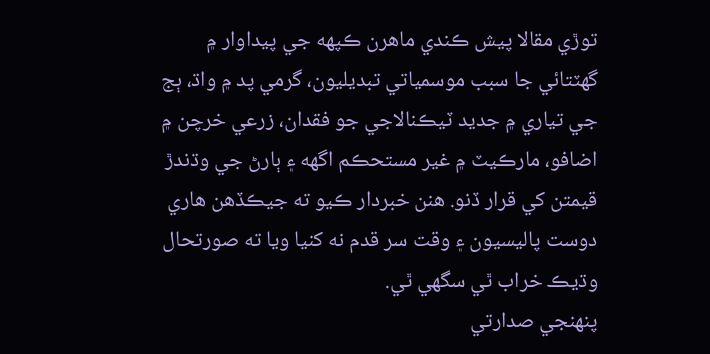توڙي مقالا پيش ڪندي ماهرن ڪپهه جي پيداوار ۾ گهٽتائي جا سبب موسمياتي تبديليون، گرمي پد ۾ واڌ، ٻج جي تياري ۾ جديد ٽيڪنالاجي جو فقدان، زرعي خرچن ۾ اضافو، مارڪيٽ ۾ غير مستحڪم اگهه ۽ ٻارڻ جي وڌندڙ قيمتن کي قرار ڏنو. هنن خبردار ڪيو ته جيڪڏهن هاري دوست پاليسيون ۽ وقت سر قدم نه کنيا ويا ته صورتحال وڌيڪ خراب ٿي سگهي ٿي.
پنهنجي صدارتي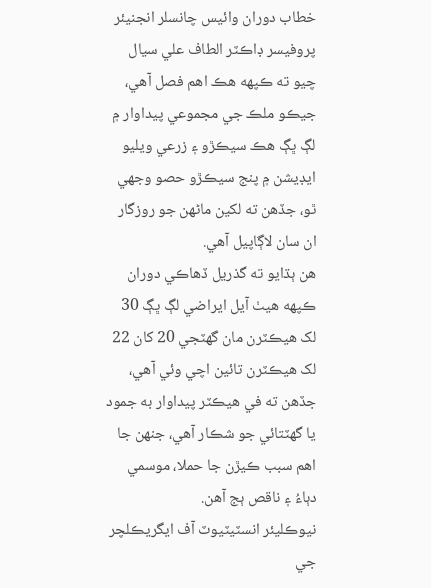خطاب دوران وائيس چانسلر انجنيئر پروفيسر ڊاڪٽر الطاف علي سيال چيو ته ڪپهه هڪ اهم فصل آهي، جيڪو ملڪ جي مجموعي پيداوار ۾ لڳ ڀڳ هڪ سيڪڙو ۽ زرعي ويليو ايڊيشن ۾ پنج سيڪڙو حصو وجهي ٿو، جڏهن ته لکين ماڻهن جو روزگار ان سان لاڳاپيل آهي.
هن ٻڌايو ته گذريل ڏهاڪي دوران ڪپهه هيٺ آيل ايراضي لڳ ڀڳ 30 لک هيڪٽرن مان گهٽجي 20 کان 22 لک هيڪٽرن تائين اچي وئي آهي، جڏهن ته في هيڪٽر پيداوار به جمود يا گهٽتائي جو شڪار آهي، جنهن جا اهم سبب ڪيڙن جا حملا، موسمي دٻاءُ ۽ ناقص ٻج آهن.
نيوڪليئر انسٽيٽيوٽ آف ايگريڪلچر جي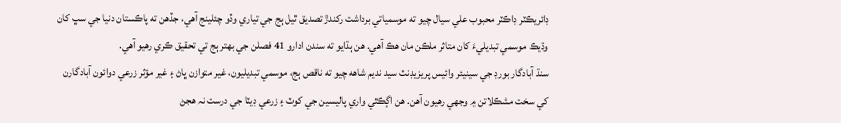ڊائريڪٽر ڊاڪٽر محبوب علي سيال چيو ته موسمياتي برداشت رکندڙ تصديق ٿيل ٻج جي تياري وڏو چئلينج آهي، جڏهن ته پاڪستان دنيا جي سڀ کان وڌيڪ موسمي تبديليءَ کان متاثر ملڪن مان هڪ آهي. هن ٻڌايو ته سندن ادارو 41 فصلن جي بهتر ٻج تي تحقيق ڪري رهيو آهي.
سنڌ آبادگار بورڊ جي سينيئر وائيس پريزيڊنٽ سيد نديم شاهه چيو ته ناقص ٻج، موسمي تبديليون، غير متوازن ڀاڻ ۽ غير مؤثر زرعي دوائون آبادگارن کي سخت مشڪلاتن ۾ وجهي رهيون آهن. هن اڳڪٿي واري پاليسين جي کوٽ ۽ زرعي ڊيٽا جي درست نہ ھجڻ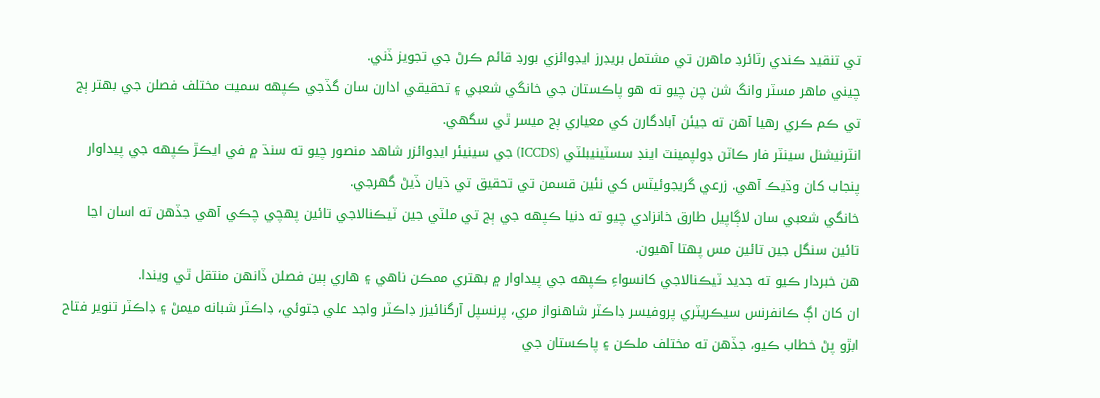تي تنقيد ڪندي رٽائرڊ ماهرن تي مشتمل بريڊرز ايڊوائزي بورڊ قائم ڪرڻ جي تجويز ڏني.
چيني ماهر مسٽر وانگ شن چن چيو ته هو پاڪستان جي خانگي شعبي ۽ تحقيقي ادارن سان گڏجي ڪپهه سميت مختلف فصلن جي بهتر ٻج تي ڪم ڪري رھيا آھن ته جيئن آبادگارن کي معياري ٻج ميسر ٿي سگهي.
انٽرنيشنل سينٽر فار ڪاٽن ڊولپمينٽ اينڊ سسٽينيبلٽي (ICCDS) جي سينيئر ايڊوائزر شاهد منصور چيو ته سنڌ ۾ في ايڪڙ ڪپهه جي پيداوار پنجاب کان وڌيڪ آهي. زرعي گريجوئيٽس کي نئين قسمن تي تحقيق تي ڌيان ڏيڻ گهرجي.
خانگي شعبي سان لاڳاپيل طارق خانزادي چيو ته دنيا ڪپهه جي ٻج تي ملٽي جين ٽيڪنالاجي تائين پهچي چڪي آهي جڏهن ته اسان اڃا تائين سنگل جين تائين مس پھتا آھيون.
هن خبردار ڪيو ته جديد ٽيڪنالاجي کانسواءِ ڪپهه جي پيداوار ۾ بهتري ممڪن ناهي ۽ هاري ٻين فصلن ڏانهن منتقل ٿي ويندا.
ان کان اڳ ڪانفرنس سيڪريٽري پروفيسر ڊاڪٽر شاهنواز مري، پرنسپل آرگنائيزر ڊاڪٽر واجد علي جتوئي، ڊاڪٽر شبانه ميمڻ ۽ ڊاڪٽر تنوير فتاح ابڙو پڻ خطاب ڪيو، جڏهن ته مختلف ملڪن ۽ پاڪستان جي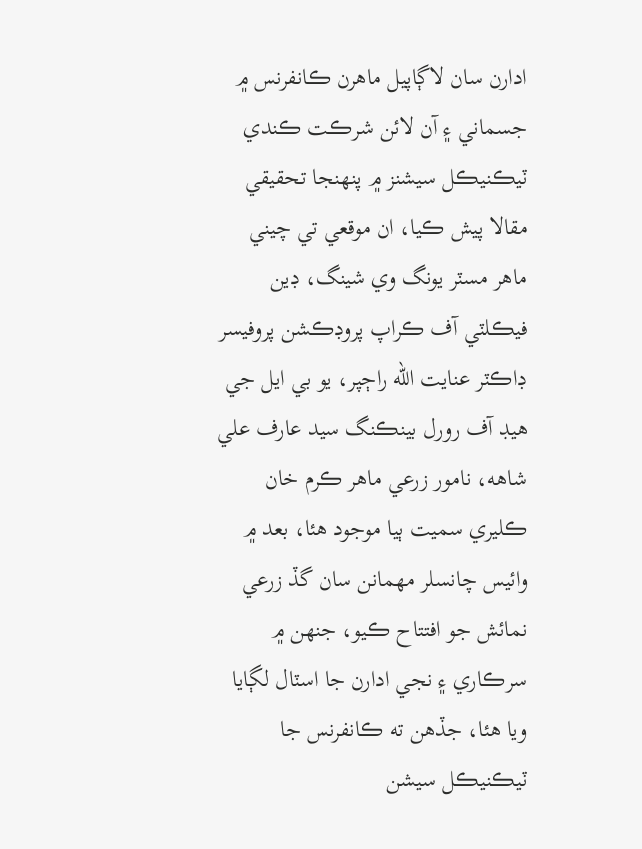ادارن سان لاڳاپيل ماهرن ڪانفرنس ۾ جسماني ۽ آن لائن شرڪت ڪندي ٽيڪنيڪل سيشنز ۾ پنهنجا تحقيقي مقالا پيش ڪيا، ان موقعي تي چيني ماهر مسٽر يونگ وي شينگ، ڊين فيڪلٽي آف ڪراپ پروڊڪشن پروفيسر ڊاڪٽر عنايت الله راڄپر، يو بي ايل جي هيڊ آف رورل بينڪنگ سيد عارف علي شاهه، نامور زرعي ماهر ڪرم خان ڪليري سميت ٻيا موجود هئا، بعد ۾ وائيس چانسلر مهمانن سان گڏ زرعي نمائش جو افتتاح ڪيو، جنهن ۾ سرڪاري ۽ نجي ادارن جا اسٽال لڳايا ويا هئا، جڏهن ته ڪانفرنس جا ٽيڪنيڪل سيشن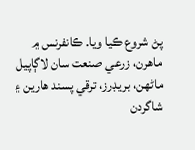پڻ شروع ڪيا ويا. ڪانفرنس ۾ ماهرن، زرعي صنعت سان لاڳاپيل ماڻهن، بريڊرز، ترقي پسند هارين ۽ شاگردن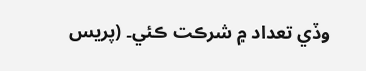وڏي تعداد ۾ شرڪت ڪئي۔ (پريس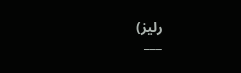رليز)
___